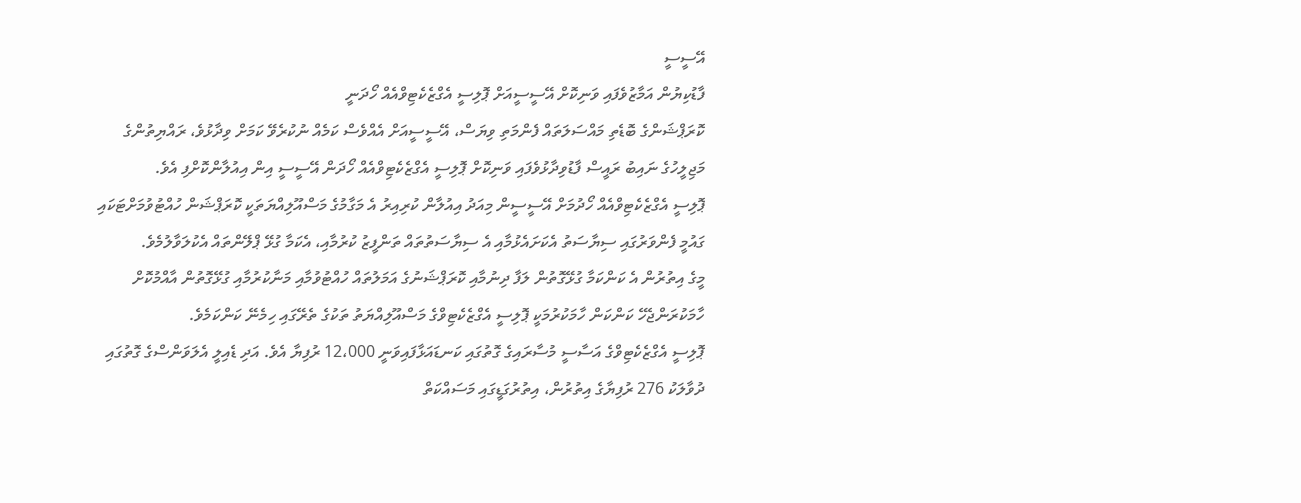އޭސީސީ
ފާޑުކިޔުން އަމާޒުވެފައި ވަނިކޮށް އޭސީސީއަށް ޕޮލިސީ އެގްޒެކެޓިވްއެއް ހޯދަނީ
ކޮރަޕްޝަންގެ ބޮޑެތި މައްސަލަތައް ފެންމަތި ވިޔަސް، އޭސީސީއަށް އެއްވެސް ކަމެއް ނުކުރެވޭ ކަމަށް ވިދާޅުވެ، ރައްޔިތުންގެ މަޖިލީހުގެ ނައިބު ރައީސް ފާޑުވިދާޅުވެފައި ވަނިކޮށް ޕޮލިސީ އެގްޒެކެޓިވްއެއް ހޯދަން އޭސީސީ އިން އިއުލާންކޮށްފި އެވެ.
ޕޮލިސީ އެގްޒެކެޓިވްއެއް ހޯދުމަށް އޭސީސީން މިއަދު އިއުލާން ކުރިއިރު އެ މަގާމުގެ މަސްއޫލިއްޔަތަކީ ކޮރަޕްޝަން ހުއްޓުވުމަށްޓަކައި ގައުމީ ފެންވަރުގައި ސިޔާސަތު އެކަށައެޅުމާއި އެ ސިޔާސަތުތައް ތަންފީޒު ކުރުމާއި، އެކަމާ ގުޅޭ ޕްލޭންތައް އެކުލަވާލުމެވެ.
މީގެ އިތުރުން އެ ކަންކަމާ ގުޅޭގޮތުން ލަފާ ދިނުމާއި ކޮރަޕްޝަނުގެ އަމަލުތައް ހުއްޓުވުމާއި މަނާކުރުމާއި ގުޅޭގޮތުން އާއްމުކޮށް ހާމަކުރަންޖެހޭ ކަންކަން ހާމަކުރުމަކީ ޕޮލިސީ އެގްޒެކެޓިވްގެ މަސްއޫލިއްޔަތު ތަކުގެ ތެރޭގައި ހިމެނޭ ކަންކަމެވެ.
ޕޮލިސީ އެގްޒެކެޓިވްގެ އަސާސީ މުސާރައިގެ ގޮތުގައި ކަނޑައަޅާފައިވަނީ 12،000 ރުފިޔާ އެވެ. އަދި ޑެއިލީ އެލަވަންސްގެ ގޮތުގައި ދުވާލަކު 276 ރުފިޔާގެ އިތުރުން، އިތުރުގަޑީގައި މަސައްކަތް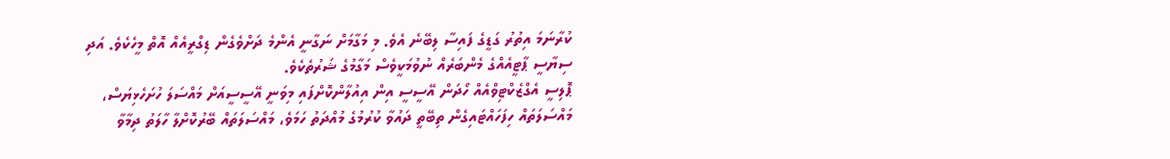ކުރާނަމަ އިތުރު ގަޑީގެ ފައިސާ ލިބޭނެ އެވެ. މި މަގާމަށް ނަގާނީ އެންމެ ދަށްވެގެން ޑިގްރީއެއް އޮތް މީހެކެވެ. އަދި ސިޔާސީ ޕާޓީއެއްގެ މެންބަރެއް ނުވުމަކީވެސް މަގާމުގެ ޝަރުތެކެވެ.
ޕޮލިސީ އެގްޒެކްޓިވްއެއް ހޯދަން އޭސީސީ އިން އިއުލާންކޮށްފައި މިވަނީ އޭސީސީއަށް މައްސަލަ ހުށަހެޅިޔަސް، މައްސަލަތައް ހިފަހައްޓައިގެން ތިބޭތީ ދައުވާ ކުރުމުގެ މުއްދަތު ހަމަވެ، މައްސަލަތައް ބޭރުކޮށްލާ ހާލަތު ދިމާވާ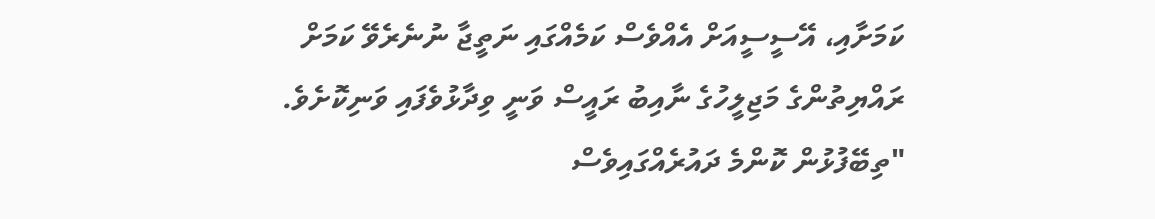ކަމަށާއި، އޭސީސީއަށް އެއްވެސް ކަމެއްގައި ނަތީޖާ ނުނެރެވޭ ކަމަށް ރައްޔިތުންގެ މަޖިލީހުގެ ނާއިބު ރައީސް ވަނީ ވިދާޅުވެފައި ވަނިކޮށެވެ.
"ތިބޭފުޅުން ކޮންމެ ދައުރެއްގައިވެސް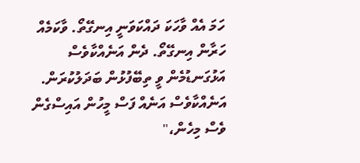ހަމަ އެއް ވާހަކަ ދައްކަވަނީ އިނގޭތޯ. ވާކަމެއް ހަރާން އިނގޭތޯ. ދެން އަނެއްކާވެސް އަޅުގަނޑުމެން ވީ ތިބޭފުޅުން ބަދަލުކުރަން. އަނެއްކާވެސް އަނެއް ފަސް މީހުން އައިސްގެން ވެސް މިހެން،"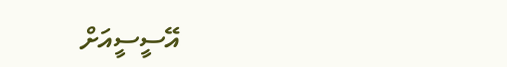އޭސީސީއަށް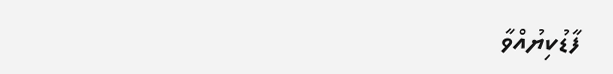ފާޑުކިޔުއްވާ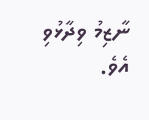ނާޒިމު ވިދާޅުވި އެވެ.